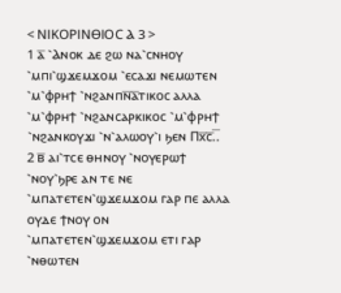< ⲚⲒⲔⲞⲢⲒⲚⲐⲒⲞⲤ Ⲁ 3 >
1 ⲁ̅ ⳿Ⲁⲛⲟⲕ ⲇⲉ ϩⲱ ⲛⲁ⳿ⲥⲛⲏⲟⲩ ⳿ⲙⲡⲓ⳿ϣϫⲉⲙϫⲟⲙ ⳿ⲉⲥⲁϫⲓ ⲛⲉⲙⲱⲧⲉⲛ ⳿ⲙ⳿ⲫⲣⲏϯ ⳿ⲛϩⲁⲛⲡⲛ̅ⲁ̅ⲧⲓⲕⲟⲥ ⲁⲗⲗⲁ ⳿ⲙ⳿ⲫⲣⲏϯ ⳿ⲛϩⲁⲛⲥⲁⲣⲕⲓⲕⲟⲥ ⳿ⲙ⳿ⲫⲣⲏϯ ⳿ⲛϩⲁⲛⲕⲟⲩϫⲓ ⳿ⲛ⳿ⲁⲗⲱⲟⲩ⳿ⲓ ϧⲉⲛ Ⲡⲭ̅ⲥ̅.̅.
2 ⲃ̅ ⲁⲓ⳿ⲧⲥⲉ ⲑⲏⲛⲟⲩ ⳿ⲛⲟⲩⲉⲣⲱϯ ⳿ⲛⲟⲩ⳿ϧⲣⲉ ⲁⲛ ⲧⲉ ⲛⲉ ⳿ⲙⲡⲁⲧⲉⲧⲉⲛ⳿ϣϫⲉⲙϫⲟⲙ ⲅⲁⲣ ⲡⲉ ⲁⲗⲗⲁ ⲟⲩⲇⲉ ϯⲛⲟⲩ ⲟⲛ ⳿ⲙⲡⲁⲧⲉⲧⲉⲛ⳿ϣϫⲉⲙϫⲟⲙ ⲉⲧⲓ ⲅⲁⲣ ⳿ⲛⲑⲱⲧⲉⲛ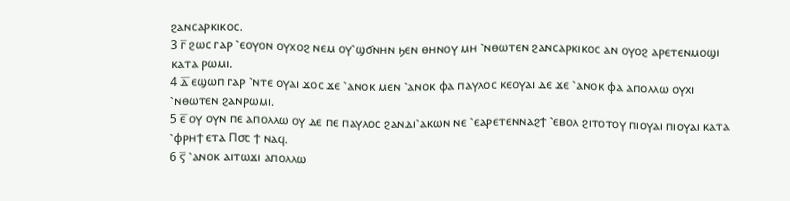ϩⲁⲛⲥⲁⲣⲕⲓⲕⲟⲥ.
3 ⲅ̅ ϩⲱⲥ ⲅⲁⲣ ⳿ⲉⲟⲩⲟⲛ ⲟⲩⲭⲟϩ ⲛⲉⲙ ⲟⲩ⳿ϣϭⲛⲏⲛ ϧⲉⲛ ⲑⲏⲛⲟⲩ ⲙⲏ ⳿ⲛⲑⲱⲧⲉⲛ ϩⲁⲛⲥⲁⲣⲕⲓⲕⲟⲥ ⲁⲛ ⲟⲩⲟϩ ⲁⲣⲉⲧⲉⲛⲙⲟϣⲓ ⲕⲁⲧⲁ ⲣⲱⲙⲓ.
4 ⲇ̅ ⲉϣⲱⲡ ⲅⲁⲣ ⳿ⲛⲧⲉ ⲟⲩⲁⲓ ϫⲟⲥ ϫⲉ ⳿ⲁⲛⲟⲕ ⲙⲉⲛ ⳿ⲁⲛⲟⲕ ⲫⲁ ⲡⲁⲩⲗⲟⲥ ⲕⲉⲟⲩⲁⲓ ⲇⲉ ϫⲉ ⳿ⲁⲛⲟⲕ ⲫⲁ ⲁⲡⲟⲗⲗⲱ ⲟⲩⲭⲓ ⳿ⲛⲑⲱⲧⲉⲛ ϩⲁⲛⲣⲱⲙⲓ.
5 ⲉ̅ ⲟⲩ ⲟⲩⲛ ⲡⲉ ⲁⲡⲟⲗⲗⲱ ⲟⲩ ⲇⲉ ⲡⲉ ⲡⲁⲩⲗⲟⲥ ϩⲁⲛⲇⲓ⳿ⲁⲕⲱⲛ ⲛⲉ ⳿ⲉⲁⲣⲉⲧⲉⲛⲛⲁϩϯ ⳿ⲉⲃⲟⲗ ϩⲓⲧⲟⲧⲟⲩ ⲡⲓⲟⲩⲁⲓ ⲡⲓⲟⲩⲁⲓ ⲕⲁⲧⲁ ⳿ⲫⲣⲏϯ ⲉⲧⲁ Ⲡ⳪ ϯ ⲛⲁϥ.
6 ⲋ̅ ⳿ⲁⲛⲟⲕ ⲁⲓⲧⲱϫⲓ ⲁⲡⲟⲗⲗⲱ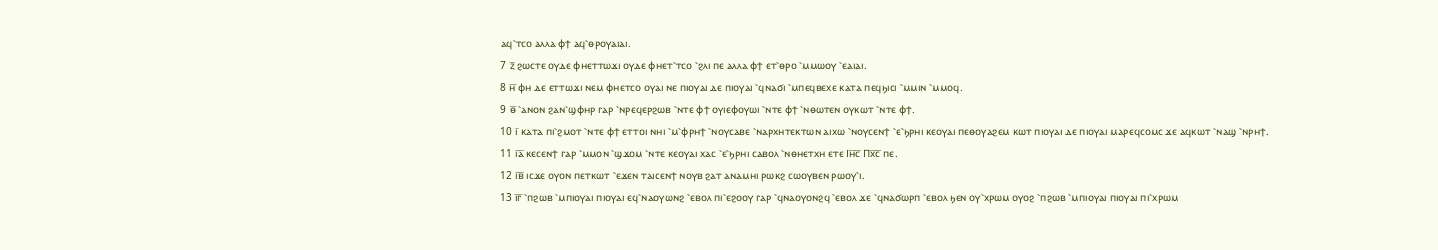ⲁϥ⳿ⲧⲥⲟ ⲁⲗⲗⲁ ⲫϯ ⲁϥ⳿ⲑⲣⲟⲩⲁⲓⲁⲓ.
7 ⲍ̅ ϩⲱⲥⲧⲉ ⲟⲩⲇⲉ ⲫⲏⲉⲧⲧⲱϫⲓ ⲟⲩⲇⲉ ⲫⲏⲉⲧ⳿ⲧⲥⲟ ⳿ϩⲗⲓ ⲡⲉ ⲁⲗⲗⲁ ⲫϯ ⲉⲧ⳿ⲑⲣⲟ ⳿ⲙⲙⲱⲟⲩ ⳿ⲉⲁⲓⲁⲓ.
8 ⲏ̅ ⲫⲏ ⲇⲉ ⲉⲧⲧⲱϫⲓ ⲛⲉⲙ ⲫⲏⲉⲧⲥⲟ ⲟⲩⲁⲓ ⲛⲉ ⲡⲓⲟⲩⲁⲓ ⲇⲉ ⲡⲓⲟⲩⲁⲓ ⳿ϥⲛⲁϭⲓ ⳿ⲙⲡⲉϥⲃⲉⲭⲉ ⲕⲁⲧⲁ ⲡⲉϥϧⲓⲥⲓ ⳿ⲙⲙⲓⲛ ⳿ⲙⲙⲟϥ.
9 ⲑ̅ ⳿ⲁⲛⲟⲛ ϩⲁⲛ⳿ϣⲫⲏⲣ ⲅⲁⲣ ⳿ⲛⲣⲉϥⲉⲣϩⲱⲃ ⳿ⲛⲧⲉ ⲫϯ ⲟⲩⲓⲉⲫⲟⲩⲱⲓ ⳿ⲛⲧⲉ ⲫϯ ⳿ⲛⲑⲱⲧⲉⲛ ⲟⲩⲕⲱⲧ ⳿ⲛⲧⲉ ⲫϯ.
10 ⲓ̅ ⲕⲁⲧⲁ ⲡⲓ⳿ϩⲙⲟⲧ ⳿ⲛⲧⲉ ⲫϯ ⲉⲧⲧⲟⲓ ⲛⲏⲓ ⳿ⲙ⳿ⲫⲣⲏϯ ⳿ⲛⲟⲩⲥⲁⲃⲉ ⳿ⲛⲁⲣⲭⲏⲧⲉⲕⲧⲱⲛ ⲁⲓⲭⲱ ⳿ⲛⲟⲩⲥⲉⲛϯ ⳿ⲉ⳿ϧⲣⲏⲓ ⲕⲉⲟⲩⲁⲓ ⲡⲉⲑⲟⲩⲁϩⲉⲙ ⲕⲱⲧ ⲡⲓⲟⲩⲁⲓ ⲇⲉ ⲡⲓⲟⲩⲁⲓ ⲙⲁⲣⲉϥⲥⲟⲙⲥ ϫⲉ ⲁϥⲕⲱⲧ ⳿ⲛⲁϣ ⳿ⲛⲣⲏϯ.
11 ⲓ̅ⲁ̅ ⲕⲉⲥⲉⲛϯ ⲅⲁⲣ ⳿ⲙⲙⲟⲛ ⳿ϣϫⲟⲙ ⳿ⲛⲧⲉ ⲕⲉⲟⲩⲁⲓ ⲭⲁⲥ ⳿ⲉ⳿ϧⲣⲏⲓ ⲥⲁⲃⲟⲗ ⳿ⲛⲑⲏⲉⲧⲭⲏ ⲉⲧⲉ Ⲓⲏ̅ⲥ̅ Ⲡⲭ̅ⲥ̅ ⲡⲉ.
12 ⲓ̅ⲃ̅ ⲓⲥϫⲉ ⲟⲩⲟⲛ ⲡⲉⲧⲕⲱⲧ ⳿ⲉϫⲉⲛ ⲧⲁⲓⲥⲉⲛϯ ⲛⲟⲩⲃ ϩⲁⲧ ⲁⲛⲁⲙⲏⲓ ⲣⲱⲕϩ ⲥⲱⲟⲩⲃⲉⲛ ⲣⲱⲟⲩ⳿ⲓ.
13 ⲓ̅ⲅ̅ ⳿ⲡϩⲱⲃ ⳿ⲙⲡⲓⲟⲩⲁⲓ ⲡⲓⲟⲩⲁⲓ ⲉϥ⳿ⲛⲁⲟⲩⲱⲛϩ ⳿ⲉⲃⲟⲗ ⲡⲓ⳿ⲉϩⲟⲟⲩ ⲅⲁⲣ ⳿ϥⲛⲁⲟⲩⲟⲛϩϥ ⳿ⲉⲃⲟⲗ ϫⲉ ⳿ϥⲛⲁϭⲱⲣⲡ ⳿ⲉⲃⲟⲗ ϧⲉⲛ ⲟⲩ⳿ⲭⲣⲱⲙ ⲟⲩⲟϩ ⳿ⲡϩⲱⲃ ⳿ⲙⲡⲓⲟⲩⲁⲓ ⲡⲓⲟⲩⲁⲓ ⲡⲓ⳿ⲭⲣⲱⲙ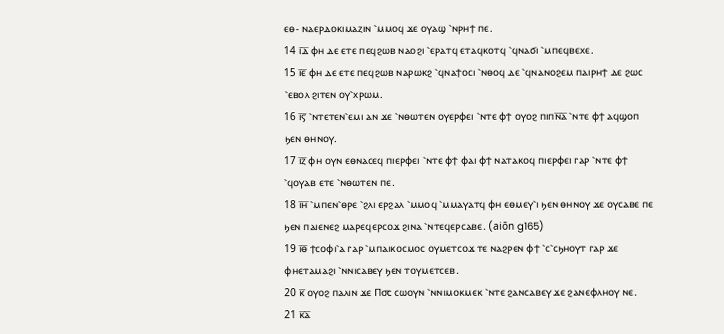ⲉⲑ- ⲛⲁⲉⲣⲇⲟⲕⲓⲙⲁⲍⲓⲛ ⳿ⲙⲙⲟϥ ϫⲉ ⲟⲩⲁϣ ⳿ⲛⲣⲏϯ ⲡⲉ.
14 ⲓ̅ⲇ̅ ⲫⲏ ⲇⲉ ⲉⲧⲉ ⲡⲉϥϩⲱⲃ ⲛⲁⲟϩⲓ ⳿ⲉⲣⲁⲧϥ ⲉⲧⲁϥⲕⲟⲧϥ ⳿ϥⲛⲁϭⲓ ⳿ⲙⲡⲉϥⲃⲉⲭⲉ.
15 ⲓ̅ⲉ̅ ⲫⲏ ⲇⲉ ⲉⲧⲉ ⲡⲉϥϩⲱⲃ ⲛⲁⲣⲱⲕϩ ⳿ϥⲛⲁϯⲟⲥⲓ ⳿ⲛⲑⲟϥ ⲇⲉ ⳿ϥⲛⲁⲛⲟϩⲉⲙ ⲡⲁⲓⲣⲏϯ ⲇⲉ ϩⲱⲥ ⳿ⲉⲃⲟⲗ ϩⲓⲧⲉⲛ ⲟⲩ⳿ⲭⲣⲱⲙ.
16 ⲓ̅ⲋ̅ ⳿ⲛⲧⲉⲧⲉⲛ⳿ⲉⲙⲓ ⲁⲛ ϫⲉ ⳿ⲛⲑⲱⲧⲉⲛ ⲟⲩⲉⲣⲫⲉⲓ ⳿ⲛⲧⲉ ⲫϯ ⲟⲩⲟϩ ⲡⲓⲡⲛ̅ⲁ̅ ⳿ⲛⲧⲉ ⲫϯ ⲁϥϣⲟⲡ ϧⲉⲛ ⲑⲏⲛⲟⲩ.
17 ⲓ̅ⲍ̅ ⲫⲏ ⲟⲩⲛ ⲉⲑⲛⲁⲥⲉϥ ⲡⲓⲉⲣⲫⲉⲓ ⳿ⲛⲧⲉ ⲫϯ ⲫⲁⲓ ⲫϯ ⲛⲁⲧⲁⲕⲟϥ ⲡⲓⲉⲣⲫⲉⲓ ⲅⲁⲣ ⳿ⲛⲧⲉ ⲫϯ ⳿ϥⲟⲩⲁⲃ ⲉⲧⲉ ⳿ⲛⲑⲱⲧⲉⲛ ⲡⲉ.
18 ⲓ̅ⲏ̅ ⳿ⲙⲡⲉⲛ⳿ⲑⲣⲉ ⳿ϩⲗⲓ ⲉⲣϩⲁⲗ ⳿ⲙⲙⲟϥ ⳿ⲙⲙⲁⲩⲁⲧϥ ⲫⲏ ⲉⲑⲙⲉⲩ⳿ⲓ ϧⲉⲛ ⲑⲏⲛⲟⲩ ϫⲉ ⲟⲩⲥⲁⲃⲉ ⲡⲉ ϧⲉⲛ ⲡⲁⲓⲉⲛⲉϩ ⲙⲁⲣⲉϥⲉⲣⲥⲟϫ ϩⲓⲛⲁ ⳿ⲛⲧⲉϥⲉⲣⲥⲁⲃⲉ. (aiōn g165)
19 ⲓ̅ⲑ̅ ϯⲥⲟⲫⲓ⳿ⲁ ⲅⲁⲣ ⳿ⲙⲡⲁⲓⲕⲟⲥⲙⲟⲥ ⲟⲩⲙⲉⲧⲥⲟϫ ⲧⲉ ⲛⲁϩⲣⲉⲛ ⲫϯ ⳿ⲥ⳿ⲥϧⲏⲟⲩⲧ ⲅⲁⲣ ϫⲉ ⲫⲏⲉⲧⲁⲙⲁϩⲓ ⳿ⲛⲛⲓⲥⲁⲃⲉⲩ ϧⲉⲛ ⲧⲟⲩⲙⲉⲧⲥⲉⲃ.
20 ⲕ̅ ⲟⲩⲟϩ ⲡⲁⲗⲓⲛ ϫⲉ Ⲡ⳪ ⲥⲱⲟⲩⲛ ⳿ⲛⲛⲓⲙⲟⲕⲙⲉⲕ ⳿ⲛⲧⲉ ϩⲁⲛⲥⲁⲃⲉⲩ ϫⲉ ϩⲁⲛⲉⲫⲗⲏⲟⲩ ⲛⲉ.
21 ⲕ̅ⲁ̅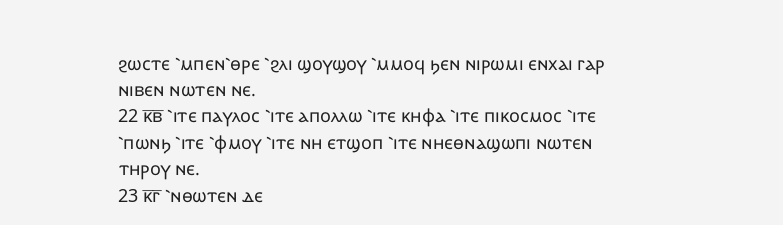ϩⲱⲥⲧⲉ ⳿ⲙⲡⲉⲛ⳿ⲑⲣⲉ ⳿ϩⲗⲓ ϣⲟⲩϣⲟⲩ ⳿ⲙⲙⲟϥ ϧⲉⲛ ⲛⲓⲣⲱⲙⲓ ⲉⲛⲭⲁⲓ ⲅⲁⲣ ⲛⲓⲃⲉⲛ ⲛⲱⲧⲉⲛ ⲛⲉ.
22 ⲕ̅ⲃ̅ ⳿ⲓⲧⲉ ⲡⲁⲩⲗⲟⲥ ⳿ⲓⲧⲉ ⲁⲡⲟⲗⲗⲱ ⳿ⲓⲧⲉ ⲕⲏⲫⲁ ⳿ⲓⲧⲉ ⲡⲓⲕⲟⲥⲙⲟⲥ ⳿ⲓⲧⲉ ⳿ⲡⲱⲛϧ ⳿ⲓⲧⲉ ⳿ⲫⲙⲟⲩ ⳿ⲓⲧⲉ ⲛⲏ ⲉⲧϣⲟⲡ ⳿ⲓⲧⲉ ⲛⲏⲉⲑⲛⲁϣⲱⲡⲓ ⲛⲱⲧⲉⲛ ⲧⲏⲣⲟⲩ ⲛⲉ.
23 ⲕ̅ⲅ̅ ⳿ⲛⲑⲱⲧⲉⲛ ⲇⲉ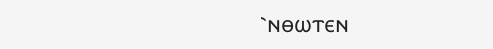⳿ⲛⲑⲱⲧⲉⲛ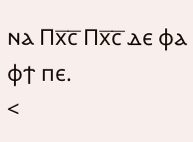ⲛⲁ Ⲡⲭ̅ⲥ̅ Ⲡⲭ̅ⲥ̅ ⲇⲉ ⲫⲁ ⲫϯ ⲡⲉ.
<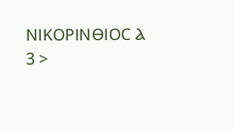ⲚⲒⲔⲞⲢⲒⲚⲐⲒⲞⲤ Ⲁ 3 >